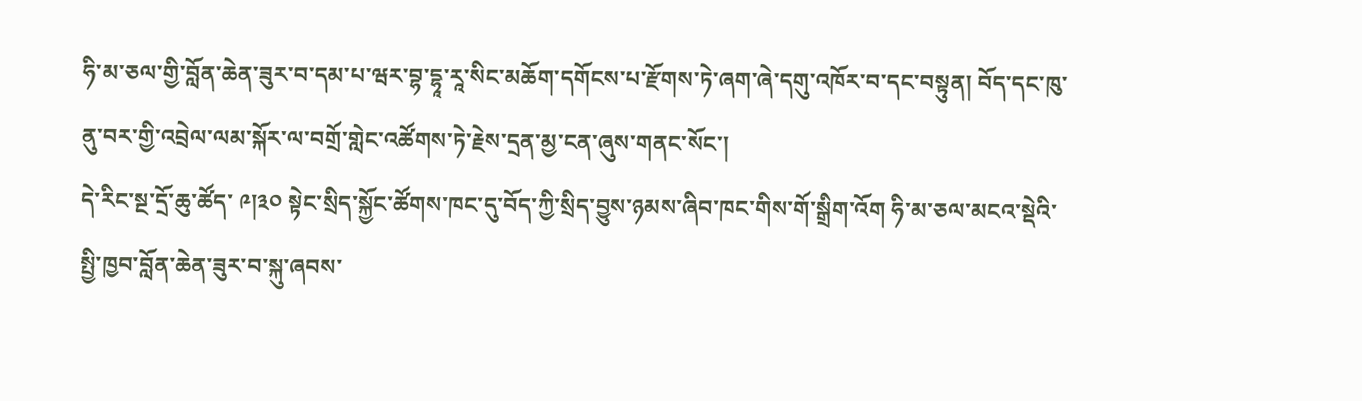ཧི་མ་ཅལ་གྱི་བློན་ཆེན་ཟུར་བ་དམ་པ་ཝར་བྷ་དྷཱ་རཱ་སིང་མཆོག་དགོངས་པ་རྫོགས་ཏེ་ཞག་ཞེ་དགུ་འཁོར་བ་དང་བསྟུན། བོད་དང་ཁུ་ནུ་བར་གྱི་འབྲེལ་ལམ་སྐོར་ལ་བགྲོ་གླེང་འཚོགས་ཏེ་རྗེས་དྲན་མྱ་ངན་ཞུས་གནང་སོང་།
དེ་རིང་སྔ་དྲོ་ཆུ་ཚོད་ ༩།༣༠ སྟེང་སྲིད་སྐྱོང་ཚོགས་ཁང་དུ་བོད་ཀྱི་སྲིད་བྱུས་ཉམས་ཞིབ་ཁང་གིས་གོ་སྒྲིག་འོག ཧི་མ་ཅལ་མངའ་སྡེའི་སྤྱི་ཁྱབ་བློན་ཆེན་ཟུར་བ་སྐུ་ཞབས་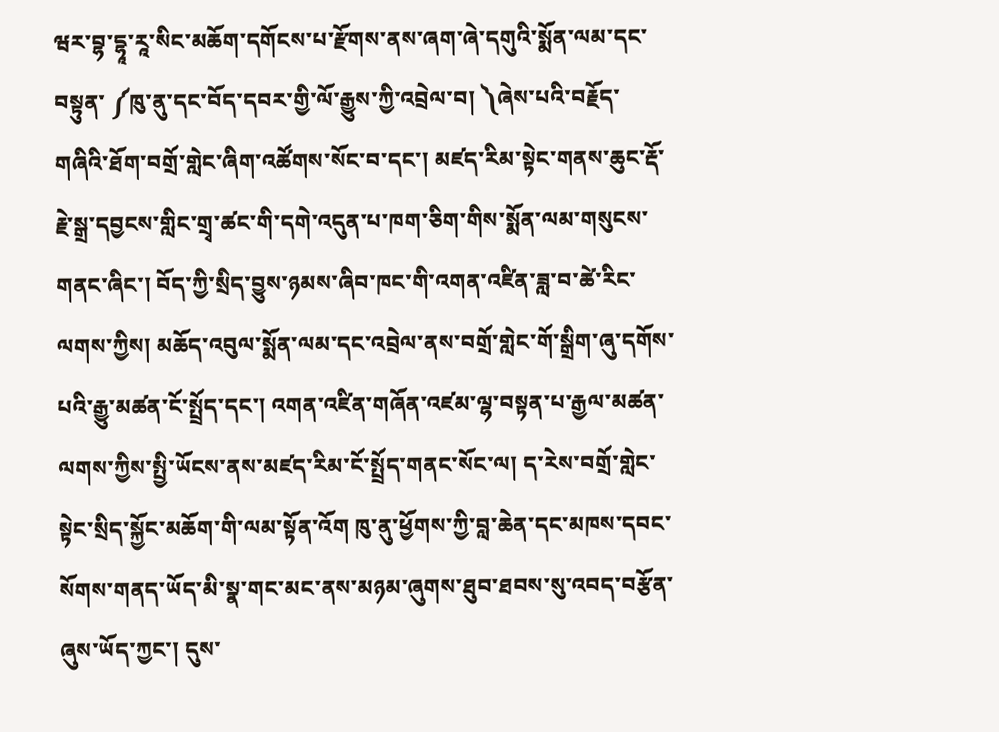ཝར་བྷ་དྷཱ་རཱ་སིང་མཆོག་དགོངས་པ་རྫོགས་ནས་ཞག་ཞེ་དགུའི་སྨོན་ལམ་དང་བསྟུན་ ༼ཁུ་ནུ་དང་བོད་དབར་གྱི་ལོ་རྒྱུས་ཀྱི་འབྲེལ་བ། ༽ཞེས་པའི་བརྗོད་གཞིའི་ཐོག་བགྲོ་གླེང་ཞིག་འཚོགས་སོང་བ་དང་། མཛད་རིམ་སྟེང་གནས་ཆུང་རྡོ་རྗེ་སྒྲ་དབྱངས་གླིང་གྲྭ་ཚང་གི་དགེ་འདུན་པ་ཁག་ཅིག་གིས་སྨོན་ལམ་གསུངས་གནང་ཞིང་། བོད་ཀྱི་སྲིད་བྱུས་ཉམས་ཞིབ་ཁང་གི་འགན་འཛིན་ཟླ་བ་ཚེ་རིང་ལགས་ཀྱིས། མཆོད་འབུལ་སྨོན་ལམ་དང་འབྲེལ་ནས་བགྲོ་གླེང་གོ་སྒྲིག་ཞུ་དགོས་པའི་རྒྱུ་མཚན་ངོ་སྤྲོད་དང་། འགན་འཛིན་གཞོན་འཛམ་ལྷ་བསྟན་པ་རྒྱལ་མཚན་ལགས་ཀྱིས་སྤྱི་ཡོངས་ནས་མཛད་རིམ་ངོ་སྤྲོད་གནང་སོང་ལ། ད་རེས་བགྲོ་གླེང་སྟེང་སྲིད་སྐྱོང་མཆོག་གི་ལམ་སྟོན་འོག ཁུ་ནུ་ཕྱོགས་ཀྱི་བླ་ཆེན་དང་མཁས་དབང་སོགས་གནད་ཡོད་མི་སྣ་གང་མང་ནས་མཉམ་ཞུགས་ཐུབ་ཐབས་སུ་འབད་བརྩོན་ཞུས་ཡོད་ཀྱང་། དུས་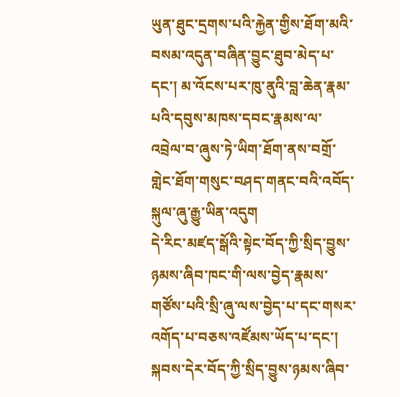ཡུན་ཐུང་དྲགས་པའི་རྐྱེན་གྱིས་ཐོག་མའི་བསམ་འདུན་བཞིན་བྱུང་ཐུབ་མེད་པ་དང་། མ་འོངས་པར་ཁུ་ནུའི་བླ་ཆེན་རྣམ་པའི་དབུས་མཁས་དབང་རྣམས་ལ་འབྲེལ་བ་ཞུས་ཏེ་ཡིག་ཐོག་ནས་བགྲོ་གླེང་ཐོག་གསུང་བཤད་གནང་བའི་འབོད་སྐུལ་ཞུ་རྒྱུ་ཡིན་འདུག
དེ་རིང་མཛད་སྒོའི་སྟེང་བོད་ཀྱི་སྲིད་བྱུས་ཉམས་ཞིབ་ཁང་གི་ལས་བྱེད་རྣམས་གཙོས་པའི་སྲི་ཞུ་ལས་བྱེད་པ་དང་གསར་འགོད་པ་བཅས་འཛོམས་ཡོད་པ་དང་། སྐབས་དེར་བོད་ཀྱི་སྲིད་བྱུས་ཉམས་ཞིབ་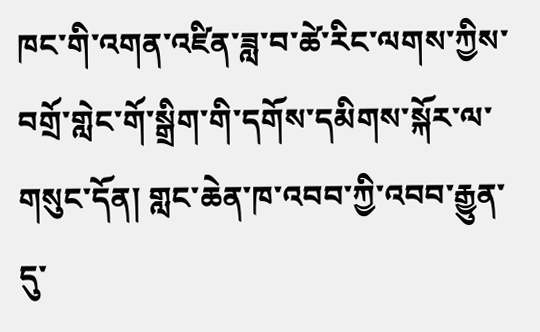ཁང་གི་འགན་འཛིན་ཟླ་བ་ཚེ་རིང་ལགས་ཀྱིས་བགྲོ་གླེང་གོ་སྒྲིག་གི་དགོས་དམིགས་སྐོར་ལ་གསུང་དོན། གླང་ཆེན་ཁ་འབབ་ཀྱི་འབབ་རྒྱུན་དུ་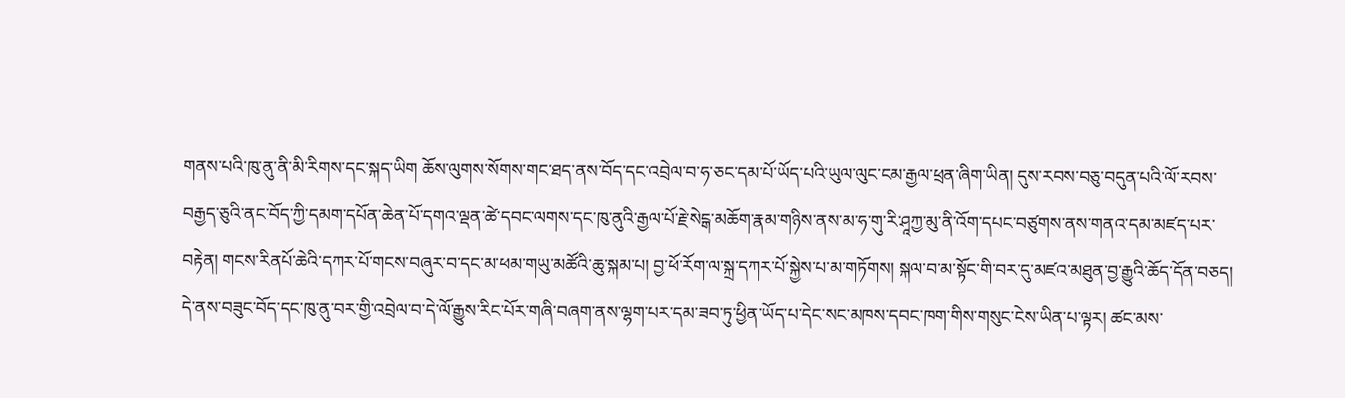གནས་པའི་ཁུ་ནུ་ནི་མི་རིགས་དང་སྐད་ཡིག ཆོས་ལུགས་སོགས་གང་ཐད་ནས་བོད་དང་འབྲེལ་བ་ཧ་ཅང་དམ་པོ་ཡོད་པའི་ཡུལ་ལུང་ངམ་རྒྱལ་ཕྲན་ཞིག་ཡིན། དུས་རབས་བཅུ་བདུན་པའི་ལོ་རབས་བརྒྱད་ཅུའི་ནང་བོད་ཀྱི་དམག་དཔོན་ཆེན་པོ་དགའ་ལྡན་ཚེ་དབང་ལགས་དང་ཁུ་ནུའི་རྒྱལ་པོ་རྗེ་སེངྒ་མཆོག་རྣམ་གཉིས་ནས་མ་ཧ་གུ་རི་ཤཱཀྱ་མུ་ནི་འོག་དཔང་བཙུགས་ནས་གནའ་དམ་མཛད་པར་བརྟེན། གངས་རིནཔོ་ཆེའི་དཀར་པོ་གངས་བཞུར་བ་དང་མ་ཕམ་གཡུ་མཚོའི་ཆུ་སྐམ་པ། བྱ་ཕོ་རོག་ལ་སྐྲ་དཀར་པོ་སྐྱེས་པ་མ་གཏོགས། སྐལ་བ་མ་སྟོང་གི་བར་དུ་མཛའ་མཐུན་བྱ་རྒྱུའི་ཆོད་དོན་བཅད།
དེ་ནས་བཟུང་བོད་དང་ཁུ་ནུ་བར་གྱི་འབྲེལ་བ་དེ་ལོ་རྒྱུས་རིང་པོར་གཞི་བཞག་ནས་ལྷག་པར་དམ་ཟབ་ཏུ་ཕྱིན་ཡོད་པ་དེང་སང་མཁས་དབང་ཁག་གིས་གསུང་ངེས་ཡིན་པ་ལྟར། ཚང་མས་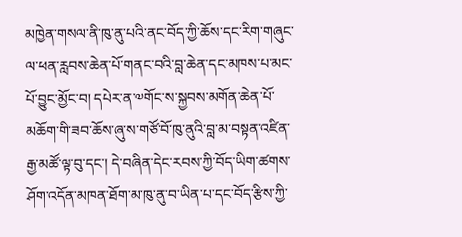མཁྱེན་གསལ་ནི་ཁུ་ནུ་པའི་ནང་བོད་ཀྱི་ཆོས་དང་རིག་གཞུང་ལ་ཕན་རླབས་ཆེན་པོ་གནང་བའི་བླ་ཆེན་དང་མཁས་པ་མང་པོ་བྱུང་མྱོང་བ། དཔེར་ན་༧གོང་ས་སྐྱབས་མགོན་ཆེན་པོ་མཆོག་གི་ཟབ་ཆོས་ཞུ་ས་གཙོ་བོ་ཁུ་ནུའི་བླ་མ་བསྟན་འཛིན་རྒྱ་མཚོ་ལྟ་བུ་དང་། དེ་བཞིན་དེང་རབས་ཀྱི་བོད་ཡིག་ཚགས་ཤོག་འདོན་མཁན་ཐོག་མ་ཁུ་ནུ་བ་ཡིན་པ་དང་བོད་རྩིས་ཀྱི་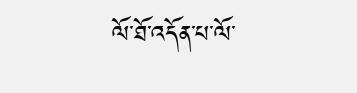ལོ་ཐོ་འདོན་པ་ལོ་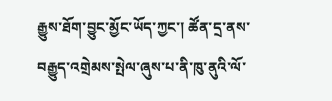རྒྱུས་ཐོག་བྱུང་མྱོང་ཡོད་ཀྱང་། ཚོན་དྲ་ནས་བརྒྱུད་འགྲེམས་སྤེལ་ཞུས་པ་ནི་ཁུ་ནུའི་ལོ་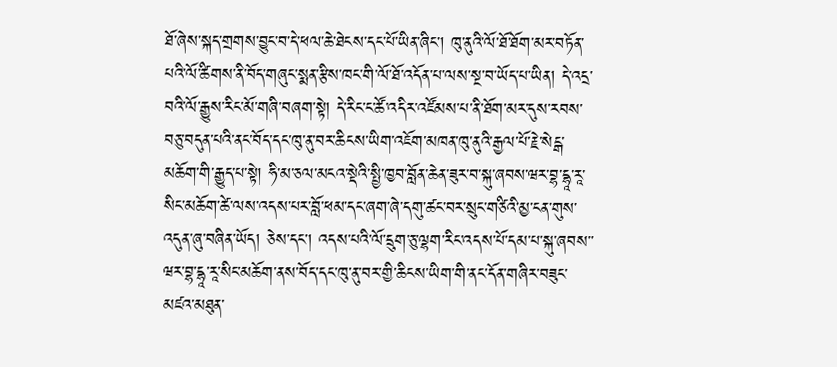ཐོ་ཞེས་སྐད་གྲགས་བྱུང་བ་དེ་ཕལ་ཆེ་ཐེངས་དང་པོ་ཡིན་ཞིང་། ཁུ་ནུའི་ལོ་ཐོ་ཐོག་མར་བཏོན་པའི་ལོ་ཚིགས་ནི་བོད་གཞུང་སྨན་རྩིས་ཁང་གི་ལོ་ཐོ་འདོན་པ་ལས་སྔ་བ་ཡོད་པ་ཡིན། དེ་འདྲ་བའི་ལོ་རྒྱུས་རིང་མོ་གཞི་བཞག་སྟེ། དེ་རིང་ང་ཚོ་འདིར་འཛོམས་པ་ནི་ཐོག་མར་དུས་རབས་བཅུ་བདུན་པའི་ནང་བོད་དང་ཁུ་ནུ་བར་ཆིངས་ཡིག་འཇོག་མཁན་ཁུ་ནུའི་རྒྱལ་པོ་རྗེ་སེངྒ་མཆོག་གི་རྒྱུད་པ་སྟེ། ཧི་མ་ཅལ་མངའ་སྡེའི་སྤྱི་ཁྱབ་བློན་ཆེན་ཟུར་བ་སྐུ་ཞབས་ཝར་བྷ་དྷཱ་རཱ་སིང་མཆོག་ཚེ་ལས་འདས་པར་བློ་ཕམ་དང་ཞག་ཞེ་དགུ་ཚང་བར་སྲུང་གཙིའི་མྱ་ངན་གུས་འདུན་ཞུ་བཞིན་ཡོད། ཅེས་དང་། འདས་པའི་ལོ་དྲུག་ཅུ་ལྷག་རིང་འདས་པོ་དམ་པ་སྐུ་ཞབས་་ཝར་བྷ་དྷཱ་རཱ་སིང་མཆོག་ནས་བོད་དང་ཁུ་ནུ་བར་གྱི་ཆིངས་ཡིག་གི་ནང་དོན་གཞིར་བཟུང་མཛའ་མཐུན་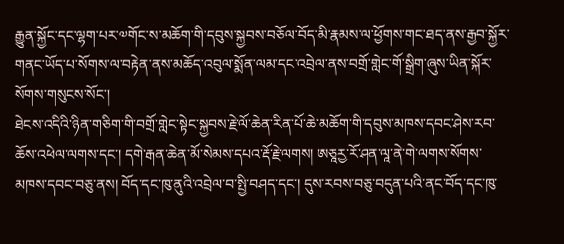རྒྱུན་སྐྱོང་དང་ལྷག་པར་༧གོང་ས་མཆོག་གི་དབུས་སྐྱབས་བཅོལ་བོད་མི་རྣམས་ལ་ཕྱོགས་གང་ཐད་ནས་རྒྱབ་སྐྱོར་གནང་ཡོད་པ་སོགས་ལ་བརྟེན་ནས་མཆོད་འབུལ་སྨོན་ལམ་དང་འབྲེལ་ནས་བགྲོ་གླེང་གོ་སྒྲིག་ཞུས་ཡིན་སྐོར་སོགས་གསུངས་སོང་།
ཐེངས་འདིའི་ཉིན་གཅིག་གི་བགྲོ་གླེང་སྟེང་སྐྱབས་རྗེ་ལོ་ཆེན་རིན་པོ་ཆེ་མཆོག་གི་དབུས་མཁས་དབང་ཤེས་རབ་ཆོས་འཕེལ་ལགས་དང་། དགེ་རྒན་ཆེན་མོ་སེམས་དཔའ་རྡོ་རྗེ་ལགས། ཨཅཱརྱ་རོ་ཤན་ལཱ་ནེ་གེ་ལགས་སོགས་མཁས་དབང་བཅུ་ནས། བོད་དང་ཁུ་ནུའི་འབྲེལ་བ་སྤྱི་བཤད་དང་། དུས་རབས་བཅུ་བདུན་པའི་ནང་བོད་དང་ཁུ་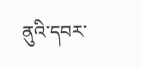ནུའི་དབར་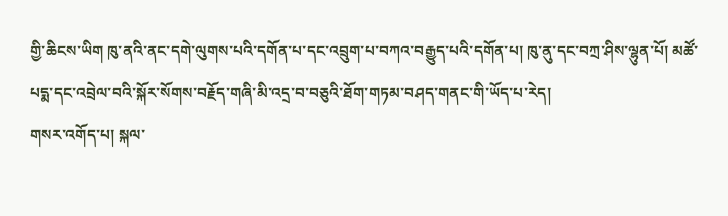གྱི་ཆིངས་ཡིག ཁུ་ནའི་ནང་དགེ་ལུགས་པའི་དགོན་པ་དང་འབྲུག་པ་བཀའ་བརྒྱུད་པའི་དགོན་པ། ཁུ་ནུ་དང་བཀྲ་ཤིས་ལྷུན་པོ། མཚོ་པདྨ་དང་འབྲེལ་བའི་སྐོར་སོགས་བརྗོད་གཞི་མི་འདྲ་བ་བཅུའི་ཐོག་གཏམ་བཤད་གནང་གི་ཡོད་པ་རེད།
གསར་འགོད་པ། སྐལ་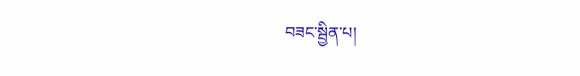བཟང་སྦྱིན་པ།